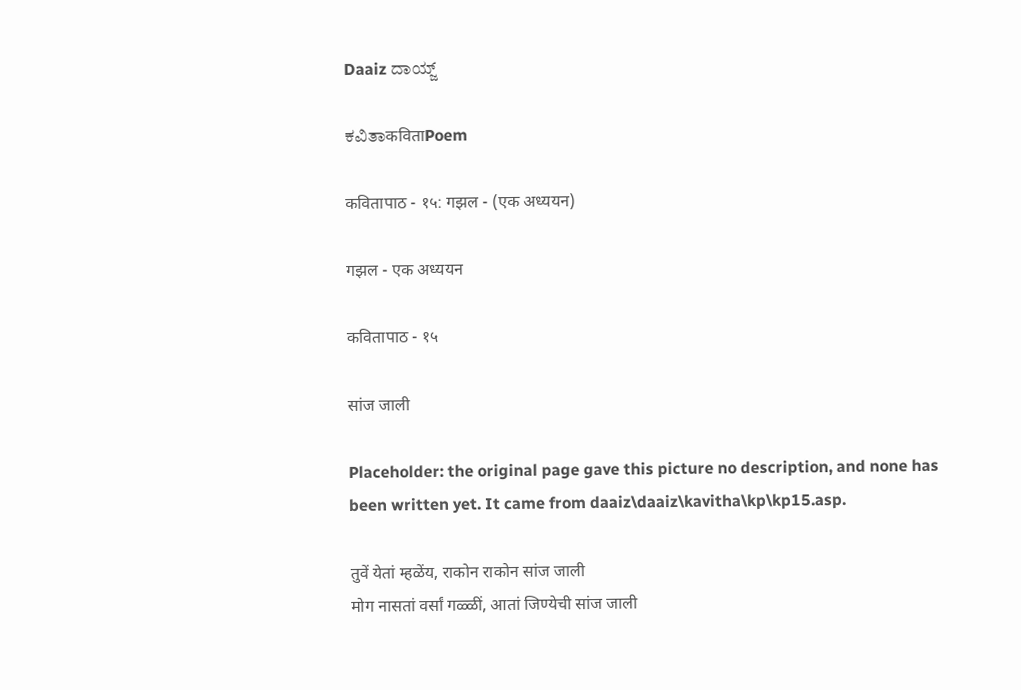Daaiz ದಾಯ್ಜ್

ಕವಿತಾकविताPoem

कवितापाठ - १५: गझल - (एक अध्ययन)

गझल - एक अध्ययन

कवितापाठ - १५

सांज जाली

Placeholder: the original page gave this picture no description, and none has been written yet. It came from daaiz\daaiz\kavitha\kp\kp15.asp.

तुवें येतां म्हळेंय, राकोन राकोन सांज जाली
मोग नासतां वर्सां गळ्ळीं, आतां जिण्येची सांज जाली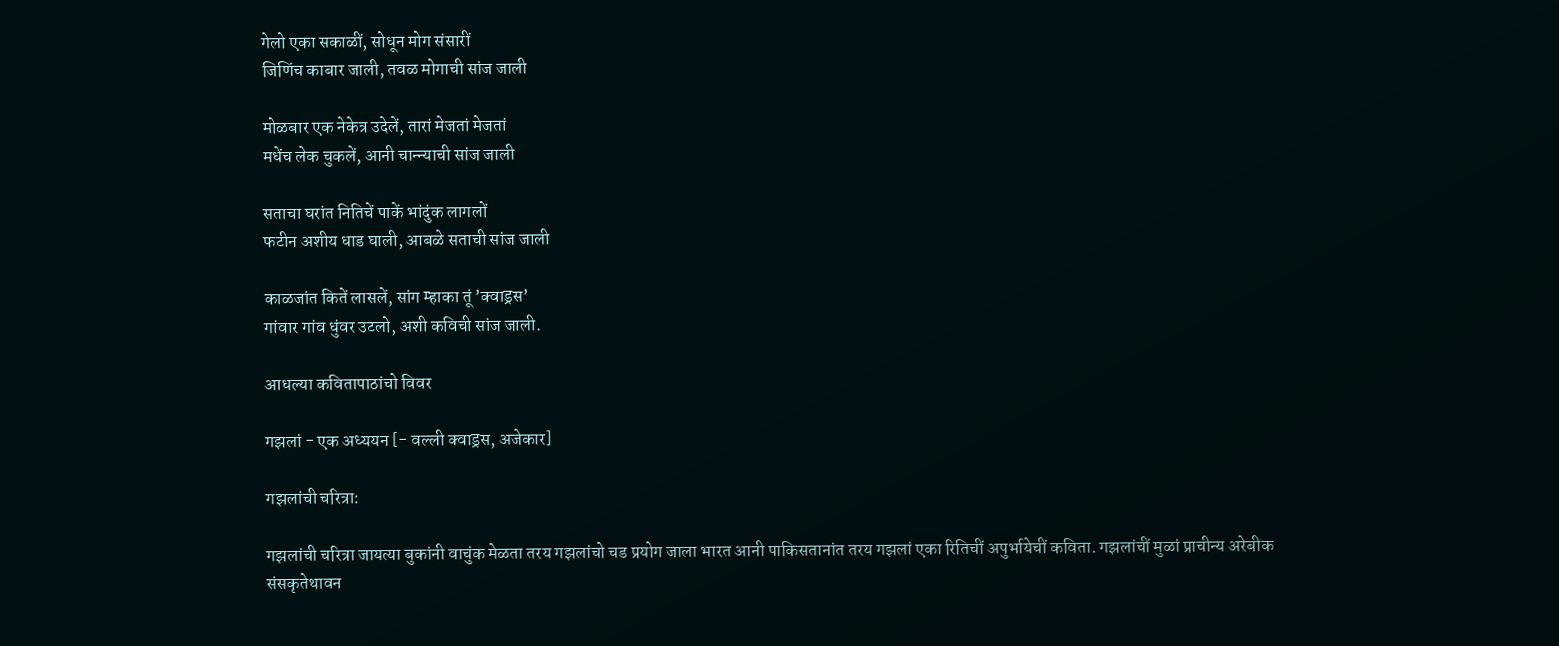गेलो एका सकाळीं, सोधून मोग संसारीं
जिणिंच काबार जाली, तवळ मोगाची सांज जाली

मोळबार एक नेकेत्र उदेलें, तारां मेजतां मेजतां
मधेंच लेक चुकलें, आनी चान्न्याची सांज जाली

सताचा घरांत नितिचें पाकें भांदुंक लागलों
फटीन अशीय धाड घाली, आबळे सताची सांज जाली

काळजांत कितें लासलें, सांग म्हाका तूं ’क्वाड्रस’
गांवार गांव धुंवर उटलो, अशी कविची सांज जाली.

आधल्या कवितापाठांचो विवर

गझलां - एक अध्ययन [- वल्ली क्वाड्रस, अजेकार]

गझलांची चरित्रा:

गझलांची चरित्रा जायत्या बुकांनी वाचुंक मेळता तर‌य गझलांचो चड प्रयोग जाला भारत आनी पाकिसतानांत तर‌य गझलां एका रितिचीं अपुर्भायेचीं कविता. गझलांचीं मुळां प्राचीन्य अरेबीक संसकृतेथावन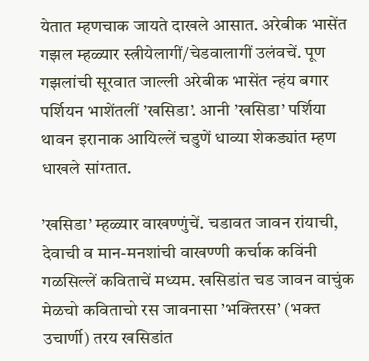येतात म्हणचाक जायते दाखले आसात. अरेबीक भासेंत गझल म्हळ्यार स्त्रीयेलागीं/चेडवालागीं उलंवचें. पूण गझलांची सूर‍वात जाल्ली अरेबीक भासेंत न्हंय बगार पर्शियन भाशेंतलीं ’खसिडा’. आनी ’खसिडा’ पर्शिया थावन इरानाक आयिल्लें चडुणें धाव्या शेकड्यांत म्हण धाखले सांग्तात.

’खसिडा’ म्हळ्यार वाखण्णुंचें. चडावत जावन रांयाची, देवाची व मान-मनशांची वाखण्णी कर्चाक कविंनी गळसिल्लें कविताचें मध्यम. खसिडांत चड जावन वाचुंक मेळचो कविताचो रस जावनासा ’भक्तिरस’ (भक्त उचार्णी) तर‌य खसिडांत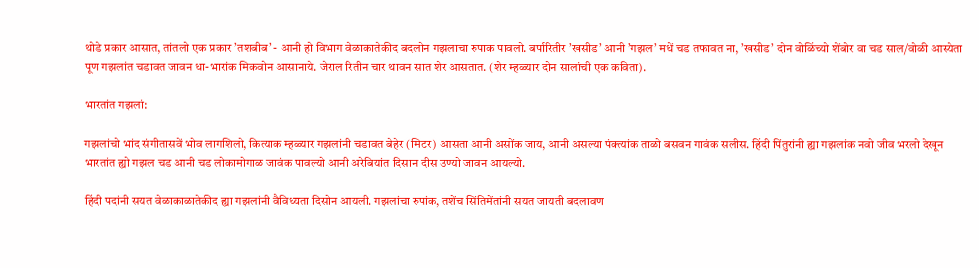थोडे प्रकार आसात, तांतलो एक प्रकार ’तशबीब’ - आनी हो विभाग वेळाकातेकीद बदलोन गझलाचा रुपाक पावलो. बर्पारितीर ’खसीड’ आनी ’गझल’ मधें चड तफावत ना, ’खसीड’ दोन वोळिंच्यो शेंबोर वा चड साल/वोळी आस्येता पूण गझलांत चडावत जावन धा-भारांक मिकवोन आसानाये. जेराल रितीन चार थावन सात शेर आसतात. (शेर म्हळ्यार दोन सालांची एक कविता).

भारतांत गझलां:

गझलांचो भांद संगीतासवें भोव लागशिलो, कित्याक म्हळ्यार गझलांनी चडावत बेहेर (मिटर) आसता आनी असोंक जाय, आनी असल्या पंक्त्यांक ताळो बसवन गावंक सलीस. हिंदी पिंतुरांनी ह्या गझलांक नवो जीव भरलो देखून भारतांत ह्यो गझल चड आनी चड लोकामोगाळ जावंक पावल्यो आनी अरेबियांत दिसान दीस उण्यो जावन आयल्यो.

हिंदी पदांनी सयत वेळाकाळातेकीद ह्या गझलांनी वैविध्यता दिसोन आयली. गझलांचा रुपांक, तशेंच सिंतिमेंतांनी सयत जायती बदलावण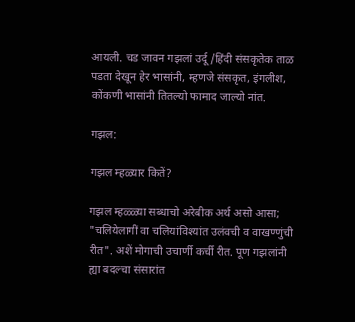आयली. चड जावन गझलां उर्दू/हिंदी संसकृतेक ताळ पडता देखून हेर भासांनी, म्हणजे संसकृत, इंगलीश, कोंकणी भासांनी तितल्यो फामाद जाल्यो नांत.

गझल:

गझल म्हळ्यार कितें?

गझल म्हळ्ळ्या सब्धाचो अरेबीक अर्थ असो आसा; "चलियेलागीं वा चलियांविश्यांत उलंवची व वाखण्णुंची रीत". अशें मोगाची उचार्णी कर्ची रीत. पूण गझलांनी ह्या बदल्चा संसारांत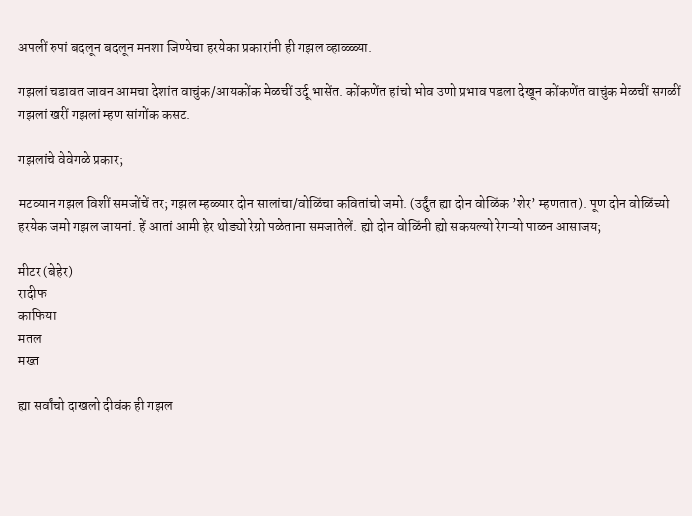अपलीं रुपां बदलून बदलून मनशा जिण्येचा हर‍येका प्रकारांनी ही गझल व्हाळ्ळ्या.

गझलां चडावत जावन आमचा देशांत वाचुंक/आयकोंक मेळचीं उर्दू भासेंत. कोंकणेंत हांचो भोव उणो प्रभाव पडला देखून कोंकणेंत वाचुंक मेळचीं सगळीं गझलां खरीं गझलां म्हण सांगोंक कसट.

गझलांचे वेवेगळे प्रकार;

मटव्यान गझल विशीं समजोंचें तर; गझल म्हळ्यार दोन सालांचा/वोळिंचा कवितांचो जमो. (उर्दुंत ह्या दोन वोळिंक ’शेर’ म्हणतात). पूण दोन वोळिंच्यो हर‍येक जमो गझल जायनां. हें आतां आमी हेर थोड्यो रेग्रो पळेताना समजातेलें. ह्यो दोन वोळिंनी ह्यो सकयल्यो रेगऱ्यो पाळन आसाजय;

मीटर (बेहेर)
रादीफ
काफिया
मतल
मख्त

ह्या सर्वांचो दाखलो दीवंक ही गझल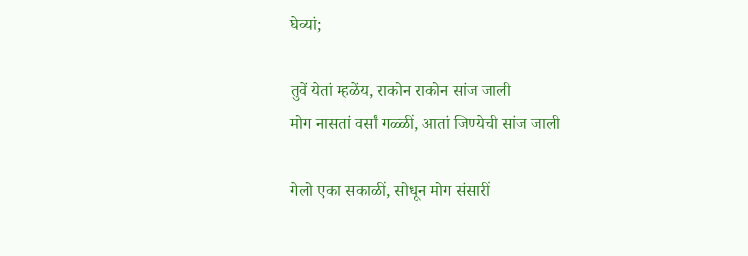घेव्यां;

तुवें येतां म्हळेंय, राकोन राकोन सांज जाली
मोग नासतां वर्सां गळ्ळीं, आतां जिण्येची सांज जाली

गेलो एका सकाळीं, सोधून मोग संसारीं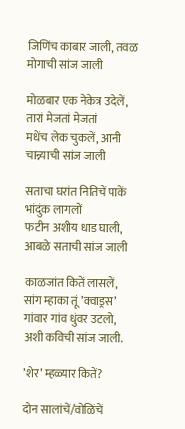जिणिंच काबार जाली, तवळ मोगाची सांज जाली

मोळबार एक नेकेत्र उदेलें, तारां मेजतां मेजतां
मधेंच लेक चुकलें, आनी चान्न्याची सांज जाली

सताचा घरांत नितिचें पाकें भांदुंक लागलों
फटीन अशीय धाड घाली, आबळे सताची सांज जाली

काळजांत कितें लासलें, सांग म्हाका तूं ’क्वाड्रस’
गांवार गांव धुंवर उटलो, अशी कविची सांज जाली.

’शेर’ म्हळ्यार कितें?

दोन सालांचें/वोळिंचें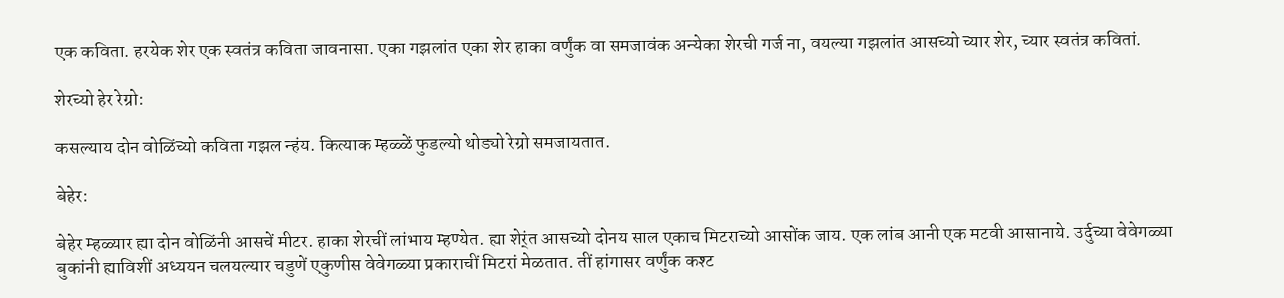एक कविता. हर‍येक शेर एक स्वतंत्र कविता जावनासा. एका गझलांत एका शेर हाका वर्णुंक वा समजावंक अन्येका शेर‌ची गर्ज ना, वयल्या गझलांत आसच्यो च्यार शेर, च्यार स्वतंत्र कवितां.

शेर‌च्यो हेर रेग्रो:

कसल्याय दोन वोळिंच्यो कविता गझल न्हंय. कित्याक म्हळ्ळें फुडल्यो थोड्यो रेग्रो समजायतात.

बेहेर:

बेहेर म्हळ्यार ह्या दोन वोळिंनी आसचें मीटर. हाका शेर‌चीं लांभाय म्हण्येत. ह्या शेर्ंत आसच्यो दोन‌य साल एकाच मिटराच्यो आसोंक जाय. एक लांब आनी एक मटवी आसानाये. उर्दुच्या वेवेगळ्या बुकांनी ह्याविशीं अध्ययन चलयल्यार चडुणें एकुणीस वेवेगळ्या प्रकाराचीं मिटरां मेळतात. तीं हांगासर वर्णुंक कश्ट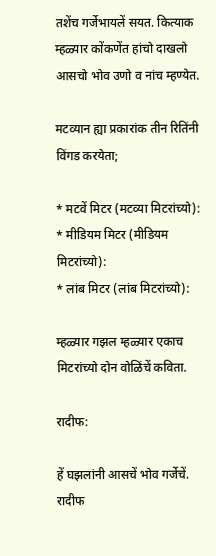तशेंच गर्जेभायलें सयत. कित्याक म्हळ्यार कोंकणेंत हांचो दाखलो आसचो भोव उणो व नांच म्हण्येत.

मटव्यान ह्या प्रकारांक तीन रितिंनी विंगड कर‍येता;

* मटवें मिटर (मटव्या मिटरांच्यो):
* मीडियम मिटर (मीडियम मिटरांच्यो):
* लांब मिटर (लांब मिटरांच्यो):

म्हळ्यार गझल म्हळ्यार एकाच मिटरांच्यो दोन वोळिंचें कविता.

रादीफ:

हें घझलांनी आसचें भोव गर्जेचें. रादीफ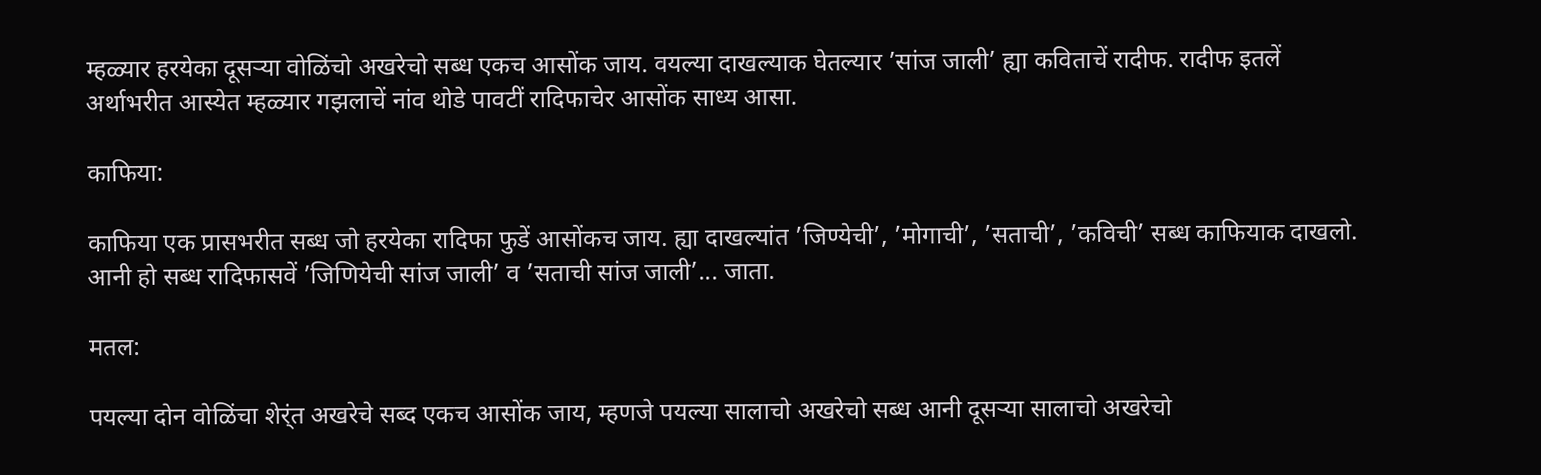म्हळ्यार हर‍येका दूसऱ्या वोळिंचो अखरेचो सब्ध एक‌च आसोंक जाय. वयल्या दाखल्याक घेतल्यार ’सांज जाली’ ह्या कविताचें रादीफ. रादीफ इतलें अर्थाभरीत आस्येत म्हळ्यार गझलाचें नांव थोडे पावटीं रादिफाचेर आसोंक साध्य आसा.

काफिया:

काफिया एक प्रास‌भरीत सब्ध जो हर‍येका रादिफा फुडें आसोंक‌च जाय. ह्या दाखल्यांत ’जिण्येची’, ’मोगाची’, ’सताची’, ’कविची’ सब्ध काफियाक दाखलो. आनी हो सब्ध रादिफासवें ’जिणियेची सांज जाली’ व ’सताची सांज जाली’... जाता.

मतल:

पयल्या दोन वोळिंचा शेर्ंत अखरेचे सब्द एक‌च आसोंक जाय, म्हणजे पयल्या सालाचो अखरेचो सब्ध आनी दूसऱ्या सालाचो अखरेचो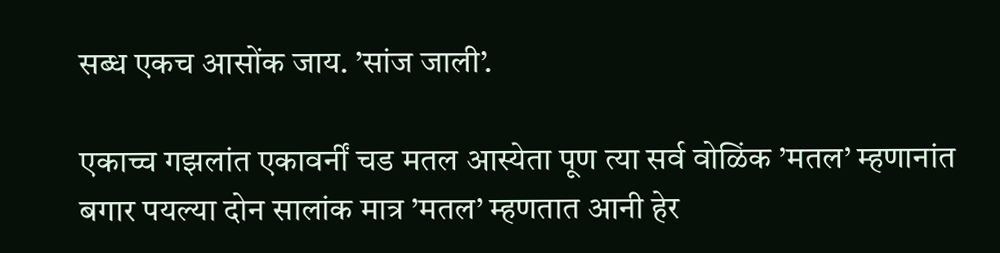सब्ध एक‌च आसोंक जाय. ’सांज जाली’.

एकाच्च गझलांत एकावर्नीं चड मतल आस्येता पूण त्या सर्व वोळिंक ’मतल’ म्हणानांत बगार पयल्या दोन सालांक मात्र ’मतल’ म्हणतात आनी हेर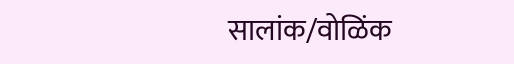सालांक/वोळिंक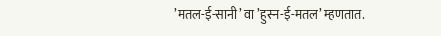’मतल-ई-सानी’ वा ’हुस्न-ई-मतल’ म्हणतात.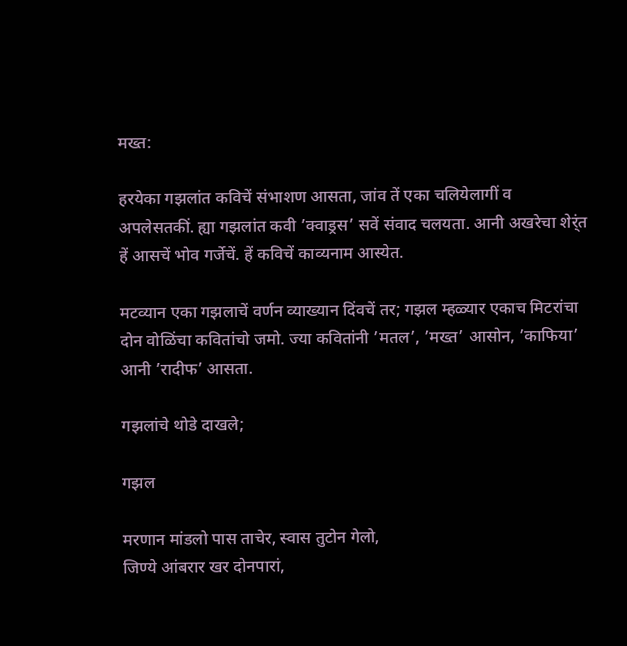मख्त:

हर‍येका गझलांत कविचें संभाशण आसता, जांव तें एका चलियेलागीं व अपलेसतकीं. ह्या गझलांत कवी ’क्वाड्रस’ सवें संवाद चलयता. आनी अखरेचा शेर्ंत हें आसचें भोव गर्जेचें. हें कविचें काव्यनाम आस्येत.

मटव्यान एका गझलाचें वर्णन व्याख्यान दिंवचें तर; गझल म्हळ्यार एकाच मिटरांचा दोन वोळिंचा कवितांचो जमो. ज्या कवितांनी ’मतल’, ’मख्त’ आसोन, ’काफिया’ आनी ’रादीफ’ आसता.

गझलांचे थोडे दाखले;

गझल

मर‍णान मांडलो पास ताचेर, स्वास तुटोन गेलो,
जिण्ये आंबरार खर दोनपारां,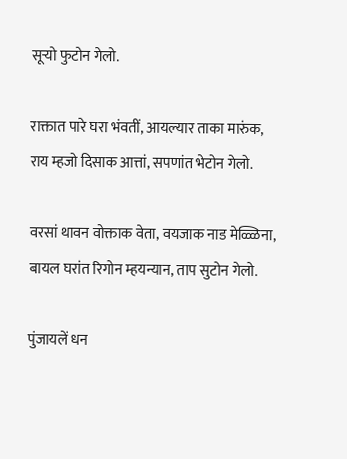सूऱ्यो फुटोन गेलो.

राक्तात पारे घरा भंवतीं, आयल्यार ताका मारुंक,
राय म्हजो दिसाक आत्तां, सपणांत भेटोन गेलो.

वर‍सां थावन वोक्ताक वेता, वयजाक नाड मेळ्ळिना,
बायल घरांत रिगोन म्हयन्यान, ताप सुटोन गेलो.

पुंजायलें धन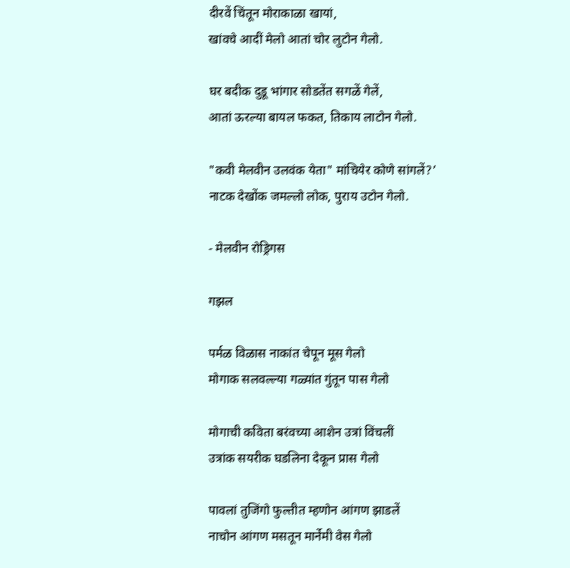दीर‍वें चिंतून मोराकाळा खायां,
खांवचे आदीं मेलो आतां चोर लुटोन गेलो.

घर बदीक दुडू भांगार सोडतेंत सगळें गेलें,
आतां ऊर‍ल्या बायल फकत, तिकाय लाटोन गेलो.

"कवी मेलवीन उलवंक येता" मांचियेर कोणे सांगलें?’
नाटक देखोंक जम‌ल्लो लोक, पुराय उटोन गेलो.

- मेलवीन रोड्रिगस

गझल

पर्मळ विळास नाकांत चेपून मूस गेलो
मोगाक सलवल्ल्या गळ्यांत गुंतून पास गेलो

मोगाची कविता बरंवच्या आशेन उत्रां विंचलीं
उत्रांक सयरीक घडलिना देकून प्रास गेलो

पावलां तुजिंगो फुल्तीत म्हणोन आंगण झाडलें
नाचोन आंगण मसतून मार्नेमी वेस गेलो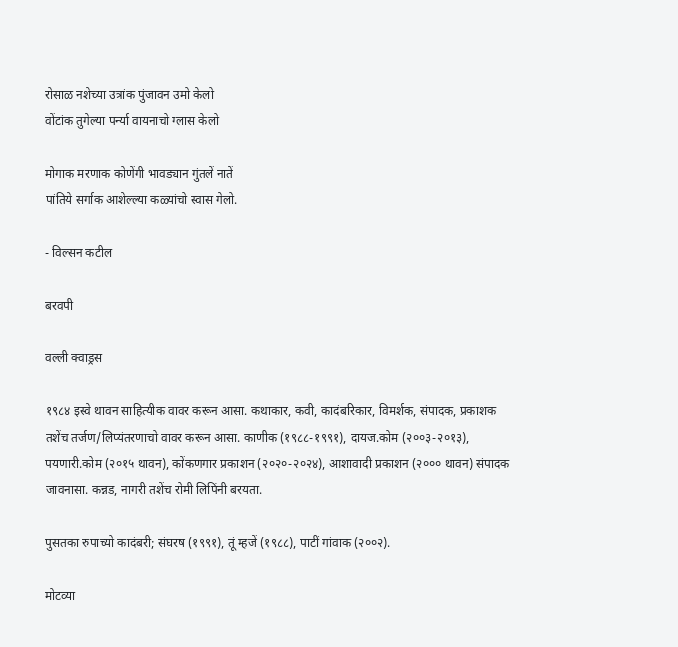रोसाळ नशेच्या उत्रांक पुंजावन उमो केलो
वोंटांक तुगेल्या पर्न्या वायनाचो ग्लास केलो

मोगाक मर‍णाक कोणेंगी भावड्यान गुंतलें नातें
पांतिये सर्गाक आशेल्ल्या कळ्यांचो स्वास गेलो.

- विल्सन कटील

बरवपी

वल्ली क्वाड्रस

१९८४ इस्वे थावन साहित्यीक वावर करून आसा. कथाकार, कवी, कादंबरिकार, विमर्शक, संपादक, प्रकाशक तशेंच तर्जण/लिप्यंतरणाचो वावर करून आसा. काणीक (१९८८-१९९१), दायज.कोम (२००३-२०१३), पयणारी.कोम (२०१५ थावन), कोंकण‌गार प्रकाशन (२०२०-२०२४), आशावादी प्रकाशन (२००० थावन) संपादक जावनासा. कन्नड, नागरी तशेंच रोमी लिपिंनी बरयता.

पुसतका रुपाच्यो कादंबरी; संघरष (१९९१), तूं म्हजें (१९८८), पाटीं गांवाक (२००२).

मोटव्या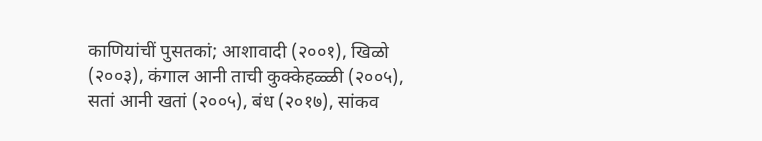काणियांचीं पुसतकां; आशावादी (२००१), खिळो (२००३), कंगाल आनी ताची कुक्केहळ्ळी (२००५), सतां आनी खतां (२००५), बंध (२०१७), सांकव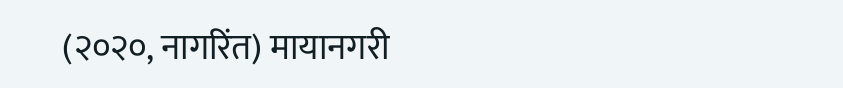(२०२०, नागरिंत) मायानगरी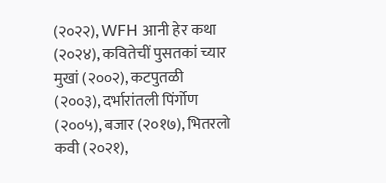(२०२२), WFH आनी हेर कथा (२०२४), कवितेचीं पुसतकां च्यार मुखां (२००२), कट‌पुतळी (२००३), दर्भारांतली पिंर्गोण (२००५), बजार (२०१७), भितरलो कवी (२०२१),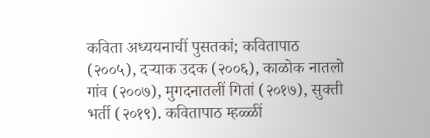कविता अध्ययनाचीं पुसतकां; कवितापाठ (२००५), दऱ्याक उदक (२००६), काळोक नातलो गांव (२००७), मुगदनातलीं गितां (२०१७), सुक्ती भर्ती (२०१९). कवितापाठ म्हळ्ळीं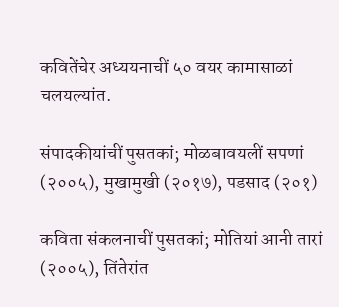कवितेंचेर अध्ययनाचीं ५० वयर कामासाळां चलयल्यांत.

संपादकीयांचीं पुसतकां; मोळबावयलीं सपणां (२००५), मुखामुखी (२०१७), पडसाद (२०१)

कविता संकलनाचीं पुसतकां; मोतियां आनी तारां (२००५), तिंतेरांत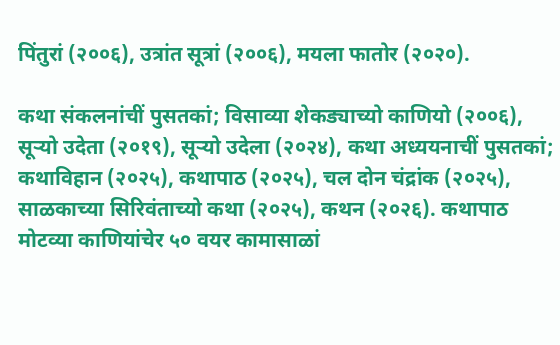पिंतुरां (२००६), उत्रांत सूत्रां (२००६), मयला फातोर (२०२०).

कथा संकलनांचीं पुसतकां; विसाव्या शेकड्याच्यो काणियो (२००६), सूऱ्यो उदेता (२०१९), सूऱ्यो उदेला (२०२४), कथा अध्ययनाचीं पुसतकां; कथाविहान (२०२५), कथापाठ (२०२५), चल दोन चंद्रांक (२०२५), साळकाच्या सिरिवंताच्यो कथा (२०२५), कथन (२०२६). कथापाठ मोटव्या काणियांचेर ५० वयर कामासाळां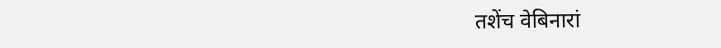तशेंच वेबिनारां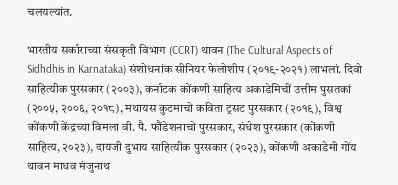चलयल्यांत.

भारतीय सर्काराच्या संसकृती विभाग (CCRT) थावन (The Cultural Aspects of Sidhdhis in Karnataka) संशोधनांक सीनियर फेलोशीप (२०१९-२०२१) लाभलां. दिवो साहित्यीक पुरसकार (२००३), कर्नाटक कोंकणी साहित्य अकाडेमिचीं उत्तीम पुसतकां (२००५, २००६, २०१८), मथायस कुटमाचो कविता ट्रसट पुरसकार (२०१९), विश्व कोंकणी केंद्रच्या विमला वी. पै. फौंडेशनाचो पुरसकार, संधेश पुरसकार (कोंकणी साहित्य, २०२३), दायजी दुभाय साहित्यीक पुरसकार (२०२३), कोंकणी अकाडेमी गोंय थावन माधव मंजुनाथ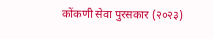कोंकणी सेवा पुरसकार (२०२३)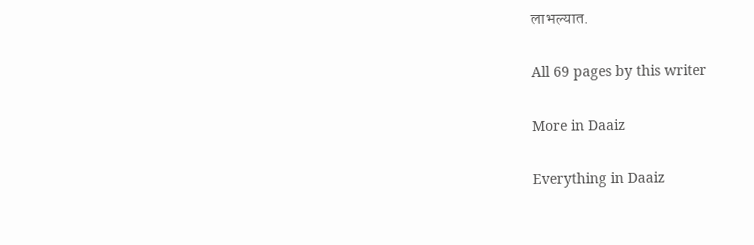लाभल्यात.

All 69 pages by this writer

More in Daaiz

Everything in Daaiz